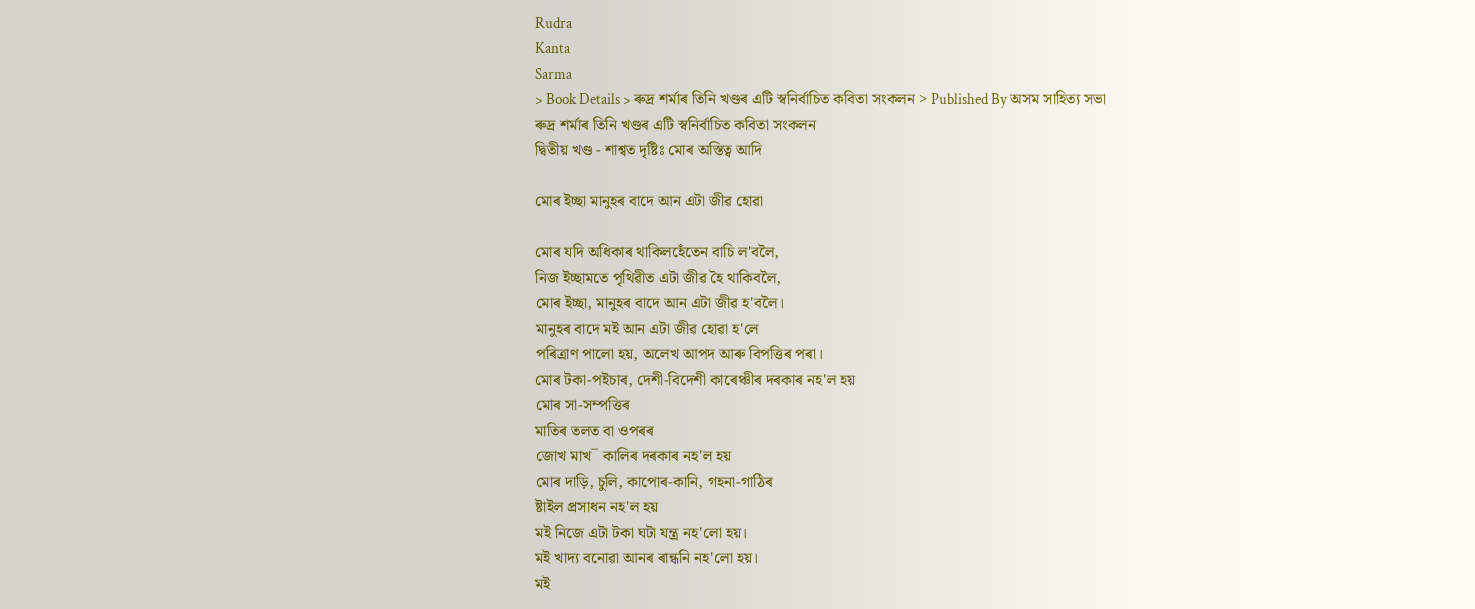Rudra
Kanta
Sarma
> Book Details > ৰুদ্ৰ শৰ্মাৰ তিনি খণ্ডৰ এটি স্বনিৰ্বাচিত কবিতা সংকলন > Published By অসম সাহিত্য সভা
ৰুদ্ৰ শৰ্মাৰ তিনি খণ্ডৰ এটি স্বনিৰ্বাচিত কবিতা সংকলন
দ্বিতীয় খণ্ড - শাশ্বত দৃষ্টিঃ মোৰ অস্তিত্ব আদি

মোৰ ইচ্ছা মানুহৰ বাদে আন এটা জীৱ হোৱা

মোৰ যদি অধিকাৰ থাকিলহেঁতেন বাচি ল'বলৈ,
নিজ ইচ্ছামতে পৃথিৱীত এটা জীৱ হৈ থাকিবলৈ,
মোৰ ইচ্ছা, মানুহৰ বাদে আন এটা জীৱ হ'বলৈ।
মানুহৰ বাদে মই আন এটা জীৱ হোৱা হ'লে
পৰিত্ৰাণ পালো হয়, অলেখ আপদ আৰু বিপত্তিৰ পৰা।
মোৰ টকা-পইচাৰ, দেশী-বিদেশী কাৰেঞ্চীৰ দৰকাৰ নহ'ল হয়
মোৰ সা-সম্পত্তিৰ
মাতিৰ তলত বা ওপৰৰ
জোখ মাখ¯ কালিৰ দৰকাৰ নহ'ল হয়
মোৰ দাড়ি, চুলি, কাপোৰ-কানি, গহনা-গাঠিৰ
ষ্টাইল প্ৰসাধন নহ'ল হয়
মই নিজে এটা টকা ঘটা যন্ত্ৰ নহ'লো হয়।
মই খাদ্য বনোৱা আনৰ ৰান্ধনি নহ'লো হয়।
মই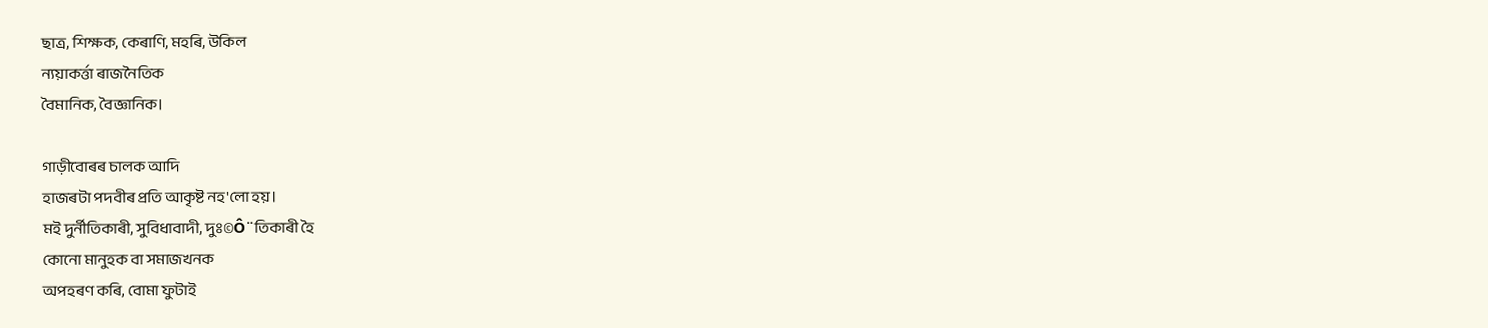ছাত্ৰ, শিক্ষক, কেৰাণি, মহৰি, উকিল
ন্যয়াকৰ্ত্তা ৰাজনৈতিক
বৈমানিক, বৈজ্ঞানিক।

গাড়ীবোৰৰ চালক আদি
হাজৰটা পদবীৰ প্ৰতি আকৃষ্ট নহ'লো হয়।
মই দুৰ্নীতিকাৰী, সুবিধাবাদী, দুঃ©Ô¨তিকাৰী হৈ
কোনো মানুহক বা সমাজখনক
অপহৰণ কৰি, বোমা ফুটাই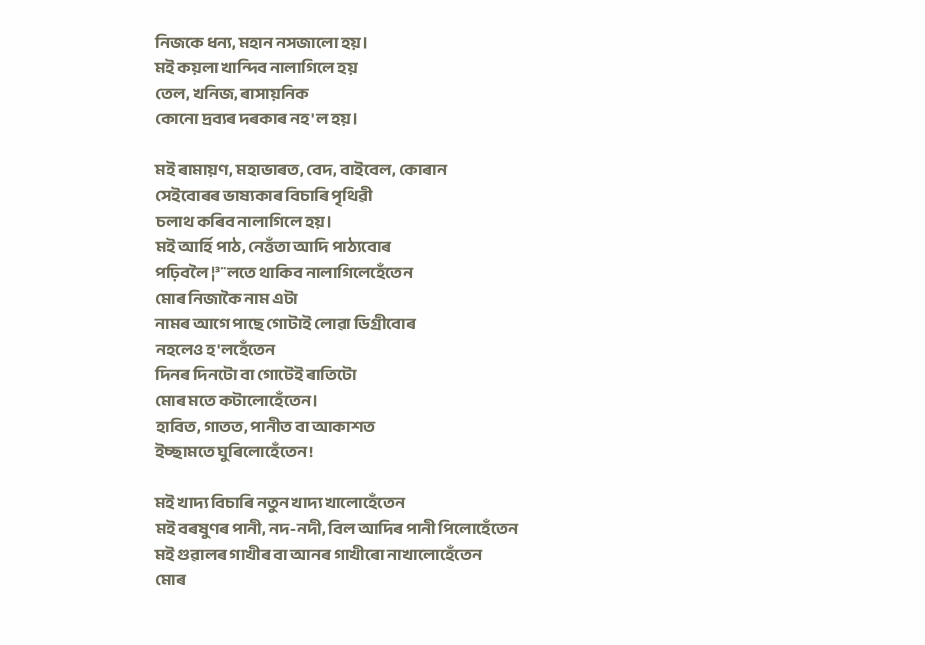নিজকে ধন্য, মহান নসজালো হয়।
মই কয়লা খান্দিব নালাগিলে হয়
তেল, খনিজ, ৰাসায়নিক
কোনো দ্ৰব্যৰ দৰকাৰ নহ'ল হয়।

মই ৰামায়ণ, মহাভাৰত, বেদ, বাইবেল, কোৰান
সেইবোৰৰ ভাষ্যকাৰ বিচাৰি পৃথিৱী
চলাথ কৰিব নালাগিলে হয়।
মই আৰ্হি পাঠ, নেত্তঁতা আদি পাঠ্যবোৰ
পঢ়িবলৈ ¦³¨লতে থাকিব নালাগিলেহেঁতেন
মোৰ নিজাকৈ নাম এটা
নামৰ আগে পাছে গোটাই লোৱা ডিগ্ৰীবোৰ
নহলেও হ'লহেঁতেন
দিনৰ দিনটো বা গোটেই ৰাতিটো
মোৰ মতে কটালোহেঁতেন।
হাবিত, গাতত, পানীত বা আকাশত
ইচ্ছামতে ঘুৰিলোহেঁতেন!

মই খাদ্য বিচাৰি নতুন খাদ্য খালোহেঁতেন
মই বৰষুণৰ পানী, নদ-নদী, বিল আদিৰ পানী পিলোহেঁতেন
মই গুৱালৰ গাখীৰ বা আনৰ গাখীৰো নাখালোহেঁতেন
মোৰ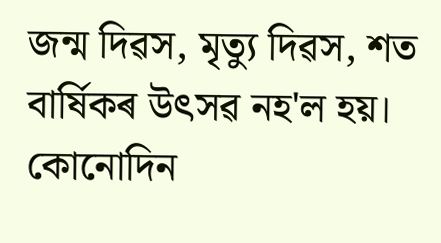জন্ম দিৱস, মৃত্যু দিৱস, শত বাৰ্ষিকৰ উৎসৱ নহ'ল হয়।
কোনোদিন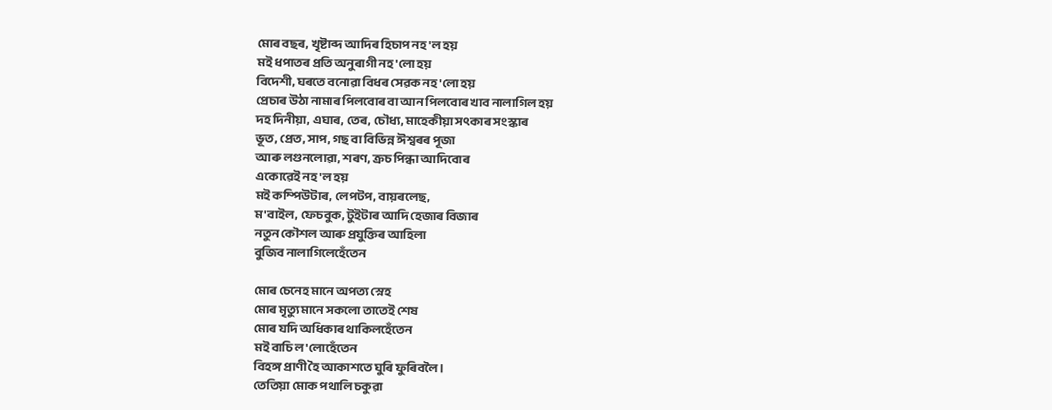মোৰ বছৰ, খৃষ্টাব্দ আদিৰ হিচাপ নহ'ল হয়
মই ধপাতৰ প্ৰতি অনুৰাগী নহ'লো হয়
বিদেশী, ঘৰতে বনোৱা বিধৰ সেৱক নহ'লো হয়
প্ৰেচাৰ উঠা নামাৰ পিলবোৰ বা আন পিলবোৰ খাব নালাগিল হয়
দহ দিনীয়া, এঘাৰ, তেৰ, চৌধ্য, মাহেকীয়া সৎকাৰ সংস্কাৰ
ভূত, প্ৰেত, সাপ, গছ বা বিভিন্ন ঈশ্বৰৰ পূজা
আৰু লগুনলোৱা, শৰণ, ক্ৰচ পিন্ধা আদিবোৰ
একোৱেই নহ'ল হয়
মই কম্পিউটাৰ, লেপটপ, বায়ৰলেছ,
ম'বাইল, ফেচবুক, টুইটাৰ আদি হেজাৰ বিজাৰ
নতুন কৌশল আৰু প্ৰযুক্তিৰ আহিলা
বুজিব নালাগিলেহেঁতেন

মোৰ চেনেহ মানে অপত্য স্নেহ
মোৰ মৃত্যু মানে সকলো তাতেই শেষ
মোৰ যদি অধিকাৰ থাকিলহেঁতেন
মই বাচি ল'লোহেঁতেন
বিহঙ্গ প্ৰাণী হৈ আকাশতে ঘুৰি ফুৰিবলৈ।
তেতিয়া মোক পথালি চকুৱা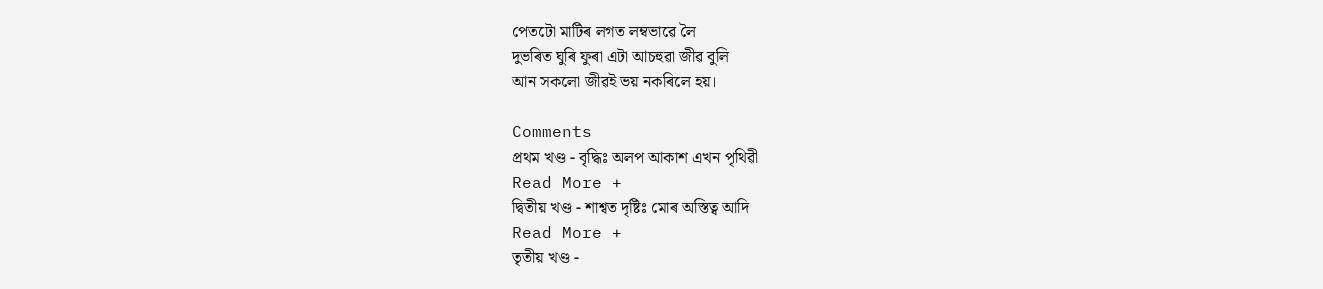পেতটো মাটিৰ লগত লম্বভাৱে লৈ
দুভৰিত ঘুৰি ফুৰা এটা আচহুৱা জীৱ বুলি
আন সকলো জীৱই ভয় নকৰিলে হয়।

Comments
প্ৰথম খণ্ড - বৃদ্ধিঃ অলপ আকাশ এখন পৃথিৱী
Read More +
দ্বিতীয় খণ্ড - শাশ্বত দৃষ্টিঃ মোৰ অস্তিত্ব আদি
Read More +
তৃতীয় খণ্ড -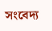সংবেদ্য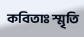কবিতাঃ স্মৃতি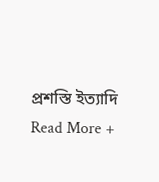প্ৰশস্তি ইত্যাদি
Read More +